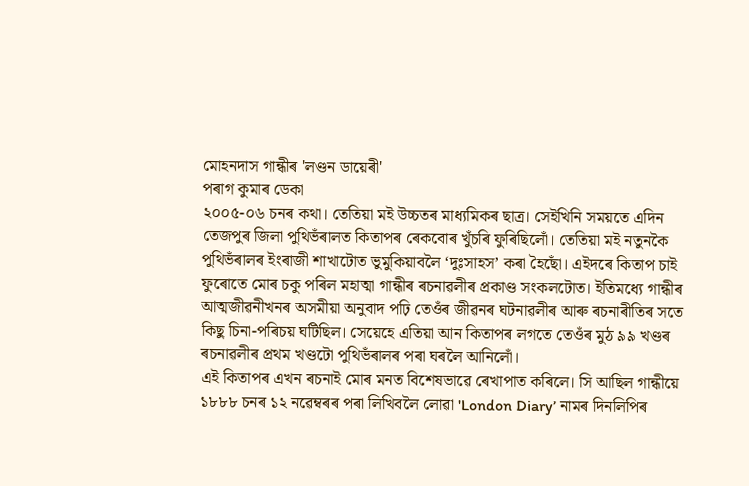মোহনদাস গান্ধীৰ 'লণ্ডন ডায়েৰী'
পৰাগ কুমাৰ ডেকা
২০০৫-০৬ চনৰ কথা। তেতিয়া মই উচ্চতৰ মাধ্যমিকৰ ছাত্ৰ। সেইখিনি সময়তে এদিন তেজপুৰ জিলা পুথিভঁৰালত কিতাপৰ ৰেকবোৰ খুঁচৰি ফুৰিছিলোঁ। তেতিয়া মই নতুনকৈ পুথিভঁৰালৰ ইংৰাজী শাখাটোত ভুমুকিয়াবলৈ ‘দুঃসাহস’ কৰা হৈছোঁ। এইদৰে কিতাপ চাই ফুৰোতে মোৰ চকু পৰিল মহাত্মা গান্ধীৰ ৰচনাৱলীৰ প্ৰকাণ্ড সংকলটোত। ইতিমধ্যে গান্ধীৰ আত্মজীৱনীখনৰ অসমীয়া অনুবাদ পঢ়ি তেওঁৰ জীৱনৰ ঘটনাৱলীৰ আৰু ৰচনাৰীতিৰ সতে কিছু চিনা-পৰিচয় ঘটিছিল। সেয়েহে এতিয়া আন কিতাপৰ লগতে তেওঁৰ মুঠ ৯৯ খণ্ডৰ ৰচনাৱলীৰ প্ৰথম খণ্ডটো পুথিভঁৰালৰ পৰা ঘৰলৈ আনিলোঁ।
এই কিতাপৰ এখন ৰচনাই মোৰ মনত বিশেষভাৱে ৰেখাপাত কৰিলে। সি আছিল গান্ধীয়ে ১৮৮৮ চনৰ ১২ নৱেম্বৰৰ পৰা লিখিবলৈ লোৱা 'London Diary’ নামৰ দিনলিপিৰ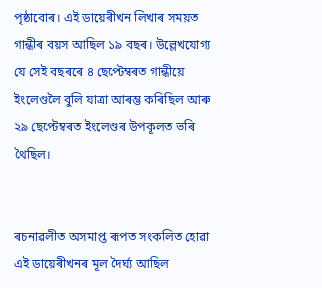পৃষ্ঠাবোৰ। এই ডায়েৰীখন লিখাৰ সময়ত গান্ধীৰ বয়স আছিল ১৯ বছৰ। উল্লেখযোগ্য যে সেই বছৰৰে ৪ ছেপ্টেম্বৰত গান্ধীয়ে ইংলেণ্ডলৈ বুলি যাত্ৰা আৰম্ভ কৰিছিল আৰু ২৯ ছেপ্টেম্বৰত ইংলেণ্ডৰ উপকূলত ভৰি থৈছিল।


ৰচনাৱলীত অসমাপ্ত ৰূপত সংকলিত হোৱা এই ডায়েৰীখনৰ মূল দৈৰ্ঘ্য আছিল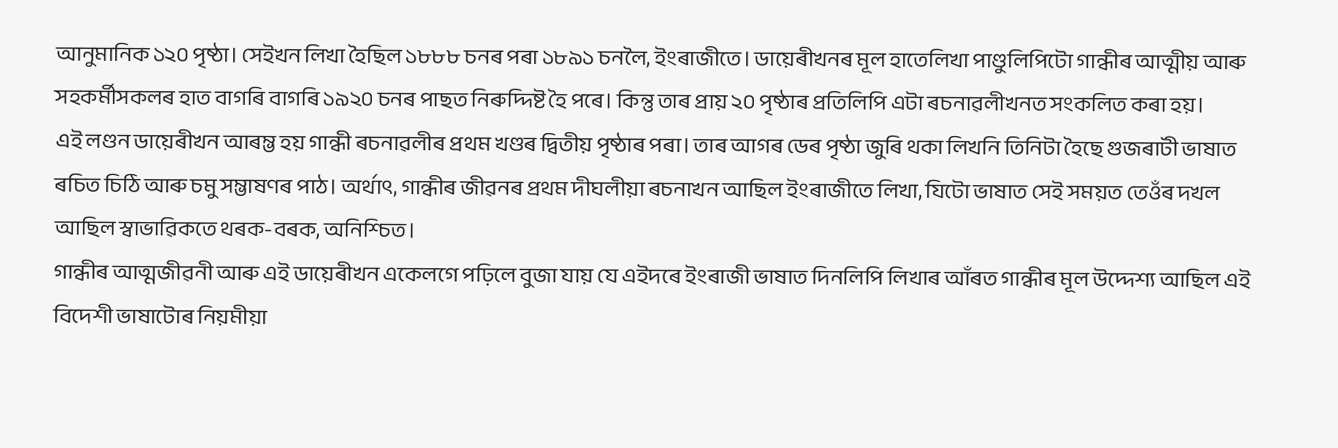আনুমানিক ১২০ পৃষ্ঠা। সেইখন লিখা হৈছিল ১৮৮৮ চনৰ পৰা ১৮৯১ চনলৈ, ইংৰাজীতে। ডায়েৰীখনৰ মূল হাতেলিখা পাণ্ডুলিপিটো গান্ধীৰ আত্মীয় আৰু সহকৰ্মীসকলৰ হাত বাগৰি বাগৰি ১৯২০ চনৰ পাছত নিৰুদ্দিষ্ট হৈ পৰে। কিন্তু তাৰ প্ৰায় ২০ পৃষ্ঠাৰ প্ৰতিলিপি এটা ৰচনাৱলীখনত সংকলিত কৰা হয়।
এই লণ্ডন ডায়েৰীখন আৰম্ভ হয় গান্ধী ৰচনাৱলীৰ প্ৰথম খণ্ডৰ দ্বিতীয় পৃষ্ঠাৰ পৰা। তাৰ আগৰ ডেৰ পৃষ্ঠা জুৰি থকা লিখনি তিনিটা হৈছে গুজৰাটী ভাষাত ৰচিত চিঠি আৰু চমু সম্ভাষণৰ পাঠ। অৰ্থাৎ, গান্ধীৰ জীৱনৰ প্ৰথম দীঘলীয়া ৰচনাখন আছিল ইংৰাজীতে লিখা, যিটো ভাষাত সেই সময়ত তেওঁৰ দখল আছিল স্বাভাৱিকতে থৰক-বৰক, অনিশ্চিত।
গান্ধীৰ আত্মজীৱনী আৰু এই ডায়েৰীখন একেলগে পঢ়িলে বুজা যায় যে এইদৰে ইংৰাজী ভাষাত দিনলিপি লিখাৰ আঁৰত গান্ধীৰ মূল উদ্দেশ্য আছিল এই বিদেশী ভাষাটোৰ নিয়মীয়া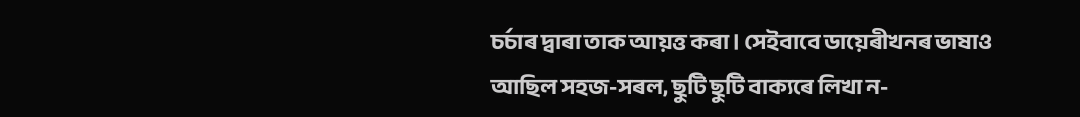চৰ্চাৰ দ্বাৰা তাক আয়ত্ত কৰা। সেইবাবে ডায়েৰীখনৰ ভাষাও আছিল সহজ-সৰল, ছুটি ছুটি বাক্যৰে লিখা ন-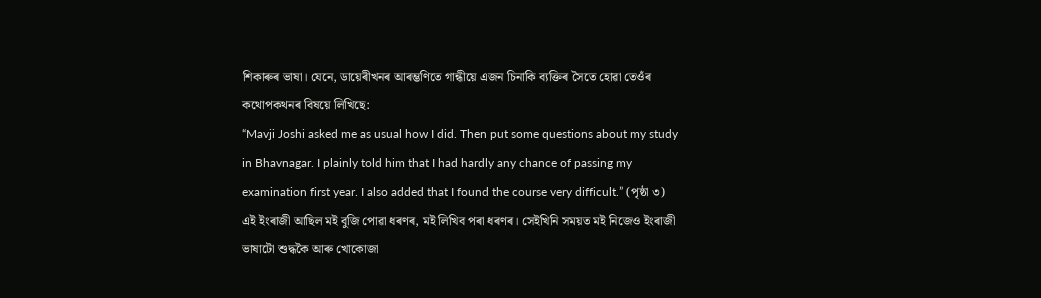শিকাৰুৰ ভাষা। যেনে, ডায়েৰীখনৰ আৰম্ভণিতে গান্ধীয়ে এজন চিনাকি ব্যক্তিৰ সৈতে হোৱা তেওঁৰ কথোপকথনৰ বিষয়ে লিখিছে:
“Mavji Joshi asked me as usual how I did. Then put some questions about my study in Bhavnagar. I plainly told him that I had hardly any chance of passing my examination first year. I also added that I found the course very difficult.” (পৃষ্ঠা ৩)
এই ইংৰাজী আছিল মই বুজি পোৱা ধৰণৰ, মই লিখিব পৰা ধৰণৰ। সেইখিনি সময়ত মই নিজেও ইংৰাজী ভাষাটো শুদ্ধকৈ আৰু খোকোজা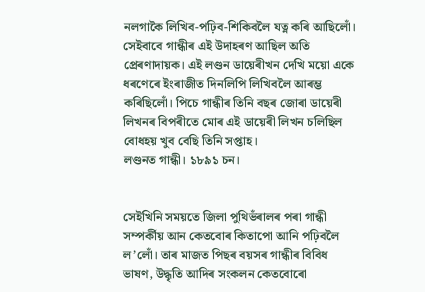নলগাকৈ লিখিব-পঢ়িব-শিকিবলৈ যত্ন কৰি আছিলোঁ। সেইবাবে গান্ধীৰ এই উদাহৰণ আছিল অতি প্ৰেৰণাদায়ক। এই লণ্ডন ডায়েৰীখন দেখি ময়ো একে ধৰণেৰে ইংৰাজীত দিনলিপি লিখিবলৈ আৰম্ভ কৰিছিলোঁ। পিচে গান্ধীৰ তিনি বছৰ জোৰা ডায়েৰী লিখনৰ বিপৰীতে মোৰ এই ডায়েৰী লিখন চলিছিল বোধহয় খুব বেছি তিনি সপ্তাহ।
লণ্ডনত গান্ধী। ১৮৯১ চন।


সেইখিনি সময়তে জিলা পুথিভঁৰালৰ পৰা গান্ধী সম্পৰ্কীয় আন কেতবোৰ কিতাপো আনি পঢ়িবলৈ ল’লোঁ। তাৰ মাজত পিছৰ বয়সৰ গান্ধীৰ বিবিধ ভাষণ, উদ্ধৃতি আদিৰ সংকলন কেতবোৰো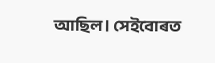আছিল। সেইবোৰত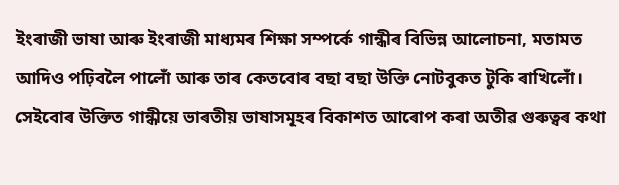ইংৰাজী ভাষা আৰু ইংৰাজী মাধ্যমৰ শিক্ষা সম্পৰ্কে গান্ধীৰ বিভিন্ন আলোচনা, মতামত আদিও পঢ়িবলৈ পালোঁ আৰু তাৰ কেতবোৰ বছা বছা উক্তি নোটবুকত টুকি ৰাখিলোঁ। সেইবোৰ উক্তিত গান্ধীয়ে ভাৰতীয় ভাষাসমূহৰ বিকাশত আৰোপ কৰা অতীৱ গুৰুত্বৰ কথা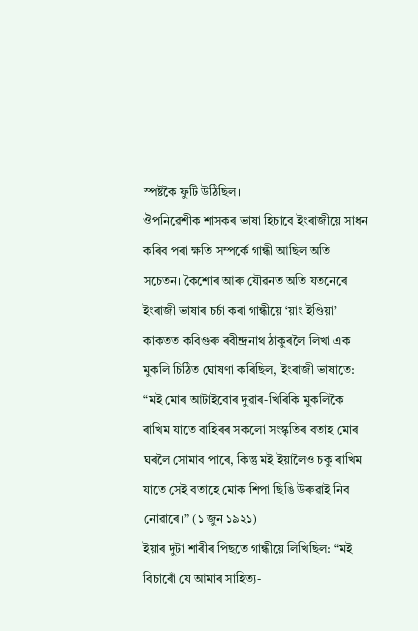স্পষ্টকৈ ফুটি উঠিছিল।
ঔপনিৱেশীক শাসকৰ ভাষা হিচাবে ইংৰাজীয়ে সাধন কৰিব পৰা ক্ষতি সম্পৰ্কে গান্ধী আছিল অতি সচেতন। কৈশোৰ আৰু যৌৱনত অতি যতনেৰে ইংৰাজী ভাষাৰ চৰ্চা কৰা গান্ধীয়ে ‘য়াং ইণ্ডিয়া’ কাকতত কবিগুৰু ৰবীন্দ্ৰনাথ ঠাকুৰলৈ লিখা এক মুকলি চিঠিত ঘোষণা কৰিছিল, ইংৰাজী ভাষাতে: “মই মোৰ আটাইবোৰ দুৱাৰ-খিৰিকি মুকলিকৈ ৰাখিম যাতে বাহিৰৰ সকলো সংস্কৃতিৰ বতাহ মোৰ ঘৰলৈ সোমাব পাৰে, কিন্তু মই ইয়ালৈও চকু ৰাখিম যাতে সেই বতাহে মোক শিপা ছিঙি উৰুৱাই নিব নোৱাৰে।” (১ জুন ১৯২১)
ইয়াৰ দুটা শাৰীৰ পিছতে গান্ধীয়ে লিখিছিল: “মই বিচাৰোঁ যে আমাৰ সাহিত্য-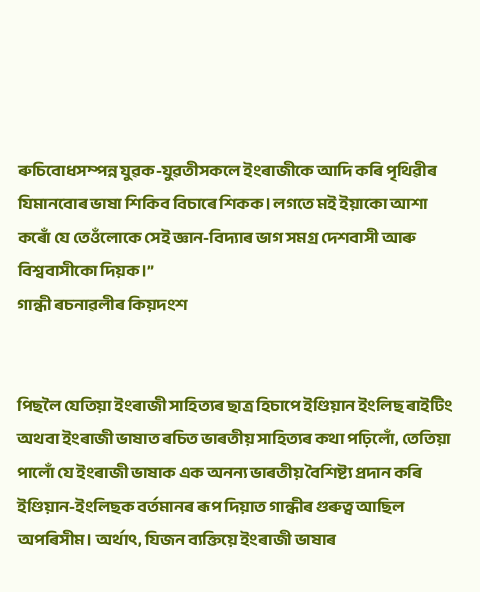ৰুচিবোধসম্পন্ন যুৱক-যুৱতীসকলে ইংৰাজীকে আদি কৰি পৃথিৱীৰ যিমানবোৰ ভাষা শিকিব বিচাৰে শিকক। লগতে মই ইয়াকো আশা কৰোঁ যে তেওঁলোকে সেই জ্ঞান-বিদ্যাৰ ভাগ সমগ্ৰ দেশবাসী আৰু বিশ্ববাসীকো দিয়ক।”
গান্ধী ৰচনাৱলীৰ কিয়দংশ


পিছলৈ যেতিয়া ইংৰাজী সাহিত্যৰ ছাত্ৰ হিচাপে ইণ্ডিয়ান ইংলিছ ৰাইটিং অথবা ইংৰাজী ভাষাত ৰচিত ভাৰতীয় সাহিত্যৰ কথা পঢ়িলোঁ, তেতিয়া পালোঁ যে ইংৰাজী ভাষাক এক অনন্য ভাৰতীয় বৈশিষ্ট্য প্ৰদান কৰি ইণ্ডিয়ান-ইংলিছক বৰ্তমানৰ ৰূপ দিয়াত গান্ধীৰ গুৰুত্ব আছিল অপৰিসীম। অৰ্থাৎ, যিজন ব্যক্তিয়ে ইংৰাজী ভাষাৰ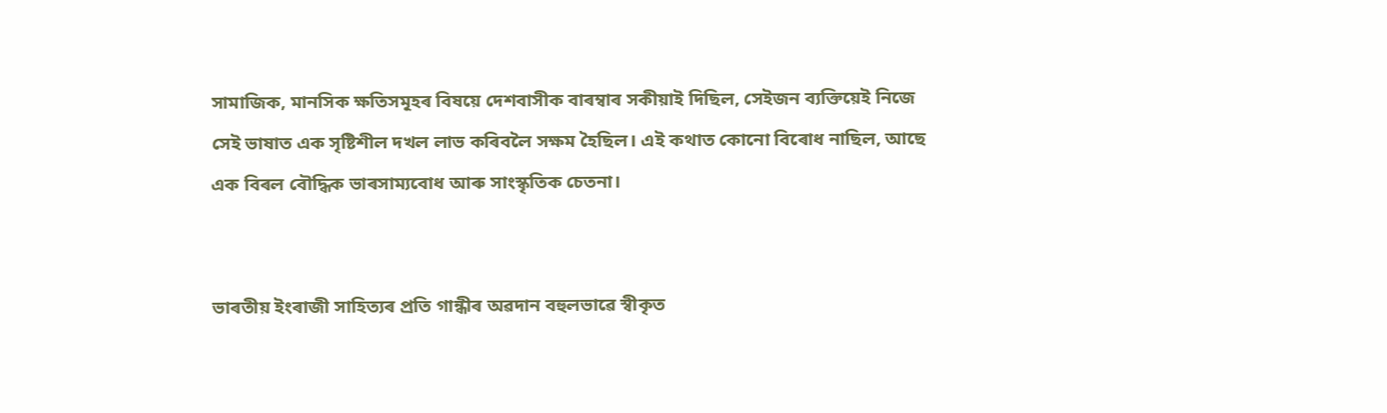সামাজিক, মানসিক ক্ষতিসমূহৰ বিষয়ে দেশবাসীক বাৰম্বাৰ সকীয়াই দিছিল, সেইজন ব্যক্তিয়েই নিজে সেই ভাষাত এক সৃষ্টিশীল দখল লাভ কৰিবলৈ সক্ষম হৈছিল। এই কথাত কোনো বিৰোধ নাছিল, আছে এক বিৰল বৌদ্ধিক ভাৰসাম্যবোধ আৰু সাংস্কৃতিক চেতনা।


ভাৰতীয় ইংৰাজী সাহিত্যৰ প্ৰতি গান্ধীৰ অৱদান বহুলভাৱে স্বীকৃত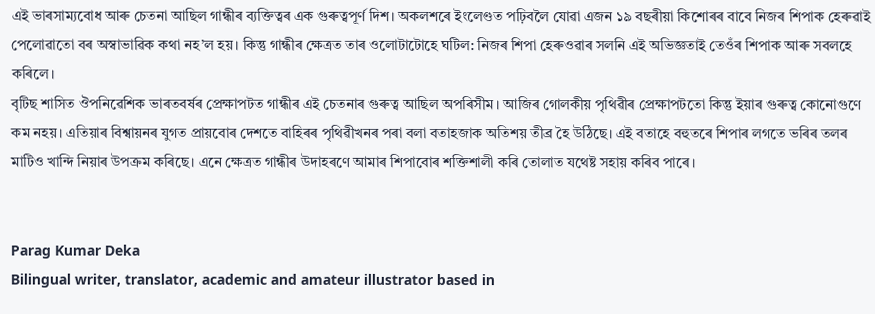এই ভাৰসাম্যবোধ আৰু চেতনা আছিল গান্ধীৰ ব্যক্তিত্বৰ এক গুৰুত্বপূৰ্ণ দিশ। অকলশৰে ইংলেণ্ডত পঢ়িবলৈ যোৱা এজন ১৯ বছৰীয়া কিশোৰৰ বাবে নিজৰ শিপাক হেৰুৱাই পেলোৱাতো বৰ অস্বাভাৱিক কথা নহ’ল হয়। কিন্তু গান্ধীৰ ক্ষেত্ৰত তাৰ ওলোটাটোহে ঘটিল: নিজৰ শিপা হেৰুওৱাৰ সলনি এই অভিজ্ঞতাই তেওঁৰ শিপাক আৰু সবলহে কৰিলে।
বৃটিছ শাসিত ঔপনিৱেশিক ভাৰতবৰ্ষৰ প্ৰেক্ষাপটত গান্ধীৰ এই চেতনাৰ গুৰুত্ব আছিল অপৰিসীম। আজিৰ গোলকীয় পৃথিৱীৰ প্ৰেক্ষাপটতো কিন্তু ইয়াৰ গুৰুত্ব কোনোগুণে কম নহয়। এতিয়াৰ বিশ্বায়নৰ যুগত প্ৰায়বোৰ দেশতে বাহিৰৰ পৃথিৱীখনৰ পৰা বলা বতাহজাক অতিশয় তীব্ৰ হৈ উঠিছে। এই বতাহে বহুতৰে শিপাৰ লগতে ভৰিৰ তলৰ মাটিও খান্দি নিয়াৰ উপক্ৰম কৰিছে। এনে ক্ষেত্ৰত গান্ধীৰ উদাহৰণে আমাৰ শিপাবোৰ শক্তিশালী কৰি তোলাত যথেষ্ট সহায় কৰিব পাৰে।


Parag Kumar Deka
Bilingual writer, translator, academic and amateur illustrator based in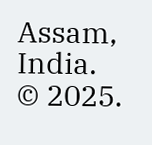Assam, India.
© 2025.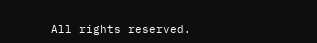All rights reserved.